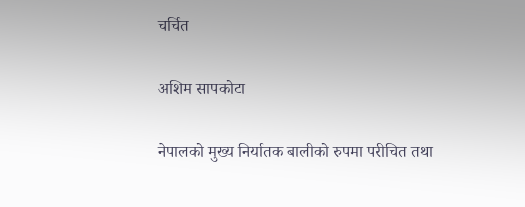चर्चित

अशिम सापकोटा

नेपालको मुख्य निर्यातक बालीको रुपमा परीचित तथा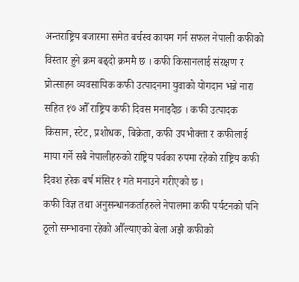अन्तराष्ट्रिय बजारमा समेत बर्चस्व कायम गर्न सफल नेपाली कफीको विस्तार हुने क्रम बढ्दो क्रममै छ । कफी किसानलाई संरक्षण र प्रोत्साहन व्यवसायिक कफी उत्पादनमा युवाको योगदान भन्ने नारा सहित १७ औँ राष्ट्रिय कफी दिवस मनाइदैछ । कफी उत्पादक किसान, स्टेट, प्रशोधक, बिक्रेता, कफी उपभोक्ता र कफीलाई माया गर्ने सबै नेपालीहरुको राष्ट्रिय पर्वका रुपमा रहेको राष्ट्रिय कफी दिवश हरेक बर्ष मंसिर १ गते मनाउने गरीएको छ ।
कफी विज्ञ तथा अनुसन्धानकर्ताहरुले नेपालमा कफी पर्यटनको पनि ठूलो सम्भावना रहेको औँल्याएको बेला अझै कफीको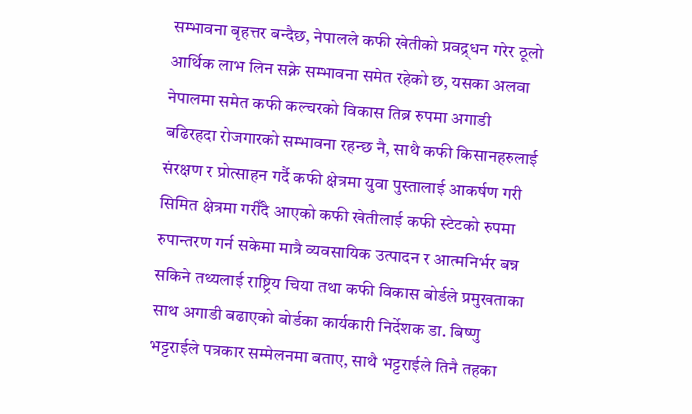सम्भावना बृहत्तर बन्दैछ, नेपालले कफी खेतीको प्रवद्र्धन गरेर ठूलो आर्थिक लाभ लिन सक्ने सम्भावना समेत रहेको छ, यसका अलवा नेपालमा समेत कफी कल्चरको विकास तिब्र रुपमा अगाडी बढिरहदा रोजगारको सम्भावना रहन्छ नै, साथै कफी किसानहरुलाई संरक्षण र प्रोत्साहन गर्दै कफी क्षेत्रमा युवा पुस्तालाई आकर्षण गरी सिमित क्षेत्रमा गरीँदै आएको कफी खेतीलाई कफी स्टेटको रुपमा रुपान्तरण गर्न सकेमा मात्रै व्यवसायिक उत्पादन र आत्मनिर्भर बन्न सकिने तथ्यलाई राष्ट्रिय चिया तथा कफी विकास बोर्डले प्रमुखताका साथ अगाडी बढाएको बोर्डका कार्यकारी निर्देशक डा. बिष्णु भट्टराईले पत्रकार सम्मेलनमा बताए, साथै भट्टराईले तिनै तहका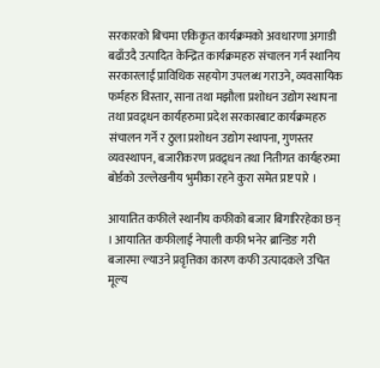सरकारको बिचमा एकिकृत कार्यक्रमको अवधारणा अगाडी बढाँउदै उत्पादित केन्द्रित कार्यक्रमहरु संचालन गर्न स्थानिय सरकारलाई प्राविधिक सहयोग उपलब्ध गराउने, व्यवसायिक फर्महरु विस्तार, साना तथा मझौला प्रशोधन उद्योग स्थापना तथा प्रवद्र्धन कार्यहरुमा प्रदेश सरकारबाट कार्यक्रमहरु संचालन गर्ने र ठुला प्रशोधन उद्योग स्थापना, गुणस्तर व्यवस्थापन, बजारीकरण प्रवद्र्धन तथा नितीगत कार्यहरुमा बोर्डको उल्लेखनीय भुमीका रहने कुरा समेत प्रष्ट पारे ।

आयातित कफीले स्थानीय कफीको बजार बिगारिरहेका छन् । आयातित कफीलाई नेपाली कफी भनेर ब्रान्डिङ गरी बजारमा ल्याउने प्रवृत्तिका कारण कफी उत्पादकले उचित मूल्य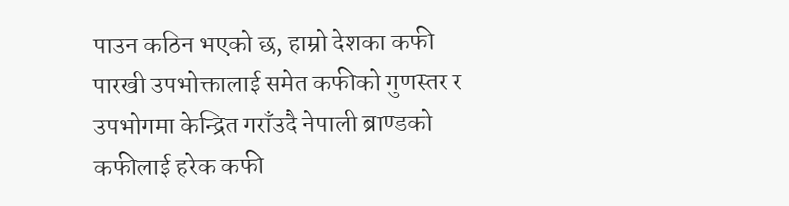पाउन कठिन भएको छ, हाम्रो देशका कफी पारखी उपभोक्तालाई समेत कफीको गुणस्तर र उपभोगमा केन्द्रित गराँउदै नेपाली ब्राण्डको कफीलाई हरेक कफी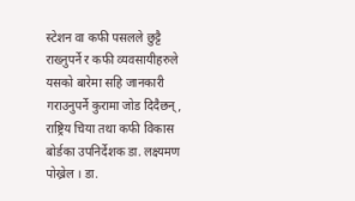स्टेशन वा कफी पसलले छुट्टै राख्नुपर्ने र कफी व्यवसायीहरुले यसको बारेमा सहि जानकारी गराउनुपर्ने कुरामा जोड दिदैछन्, राष्ट्रिय चिया तथा कफी विकास बोर्डका उपनिर्देशक डा. लक्ष्यमण पोख्रेल । डा.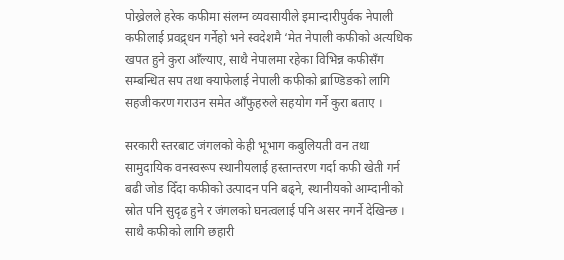पोख्रेलले हरेक कफीमा संलग्न व्यवसायीले इमान्दारीपुर्वक नेपाली कफीलाई प्रवद्र्धन गर्नेहो भने स्वदेशमै ‘मेत नेपाली कफीको अत्यधिक खपत हुने कुरा आँल्याए, साथै नेपालमा रहेका विभिन्न कफीसँग सम्बन्धित सप तथा क्याफेलाई नेपाली कफीको ब्राण्डिङको लागि सहजीकरण गराउन समेत आँफुहरुले सहयोग गर्ने कुरा बताए ।

सरकारी स्तरबाट जंगलको केही भूभाग कबुलियती वन तथा सामुदायिक वनस्वरूप स्थानीयलाई हस्तान्तरण गर्दा कफी खेती गर्न बढी जोड दिँदा कफीको उत्पादन पनि बढ्ने, स्थानीयको आम्दानीको स्रोत पनि सुदृढ हुने र जंगलको घनत्वलाई पनि असर नगर्ने देखिन्छ । साथै कफीको लागि छहारी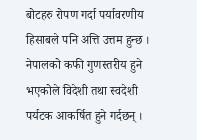बोटहरु रोपण गर्दा पर्यावरणीय हिसाबले पनि अत्ति उत्तम हुन्छ । नेपालको कफी गुणस्तरीय हुने भएकोले विदेशी तथा स्वदेशी पर्यटक आकर्षित हुने गर्दछन् ।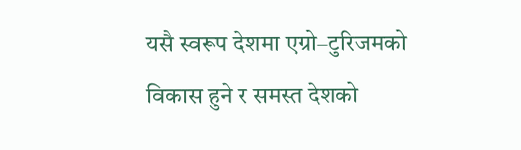यसै स्वरूप देशमा एग्रो–टुरिजमको विकास हुने र समस्त देशको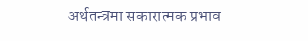अर्थतन्त्रमा सकारात्मक प्रभाव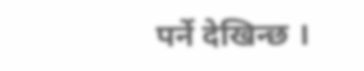पर्ने देखिन्छ ।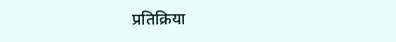प्रतिक्रिया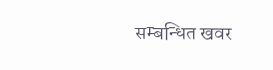सम्बन्धित खवर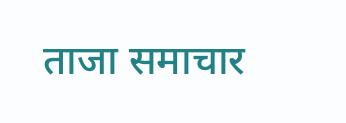ताजा समाचार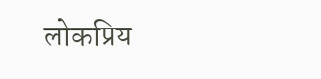लोकप्रिय